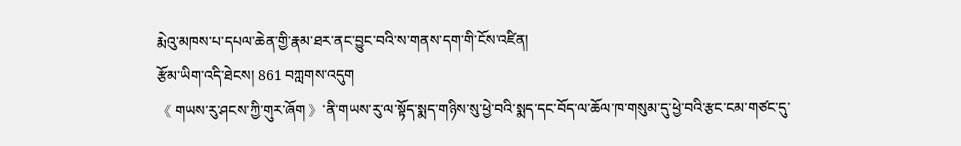རྨེའུ་མཁས་པ་དཔལ་ཆེན་གྱི་རྣམ་ཐར་ནང་བྱུང་བའི་ས་གནས་དག་གི་ངོས་འཛིན།
རྩོམ་ཡིག་འདི་ཐེངས། 861 བཀླགས་འདུག
《 གཡས་རུ་ཤངས་ཀྱི་གུར་ཞོག 》་ནི་གཡས་རུ་ལ་སྟོད་སྨད་གཉིས་སུ་ཕྱེ་བའི་སྨད་དང་བོད་ལ་ཆོལ་ཁ་གསུམ་དུ་ཕྱེ་བའི་རྩང་ངམ་གཙང་དུ་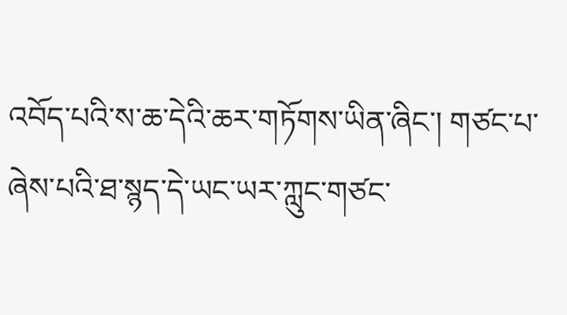འབོད་པའི་ས་ཆ་དེའི་ཆར་གཏོགས་ཡིན་ཞིང་། གཙང་པ་ཞེས་པའི་ཐ་སྙད་དེ་ཡང་ཡར་ཀླུང་གཙང་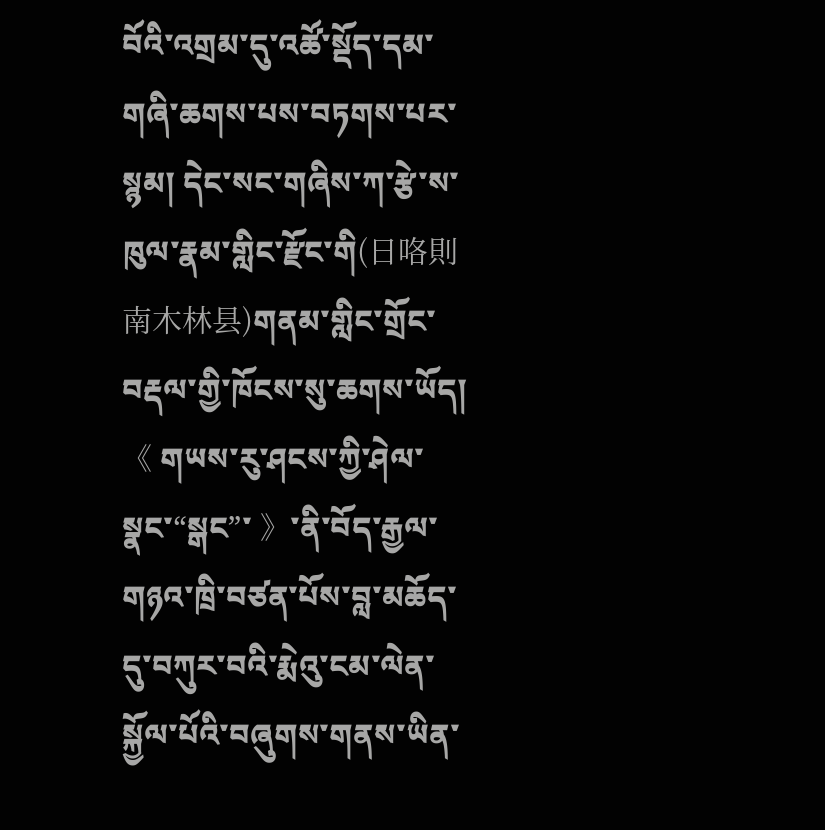བོའི་འགྲམ་དུ་འཚོ་སྡོད་དམ་གཞི་ཆགས་པས་བཏགས་པར་སྙམ། དེང་སང་གཞིས་ཀ་རྩེ་ས་ཁུལ་རྣམ་གླིང་རྫོང་གི(日咯則南木林县)གནམ་གླིང་གྲོང་བརྡལ་གྱི་ཁོངས་སུ་ཆགས་ཡོད།
《 གཡས་རུ་ཤངས་ཀྱི་ཤེལ་སྣང་“སྒང”་ 》་ནི་བོད་རྒྱལ་གཉའ་ཁྲི་བཙན་པོས་བླ་མཆོད་དུ་བཀུར་བའི་རྨེའུ་ངམ་ལེན་སྐྱོལ་པོའི་བཞུགས་གནས་ཡིན་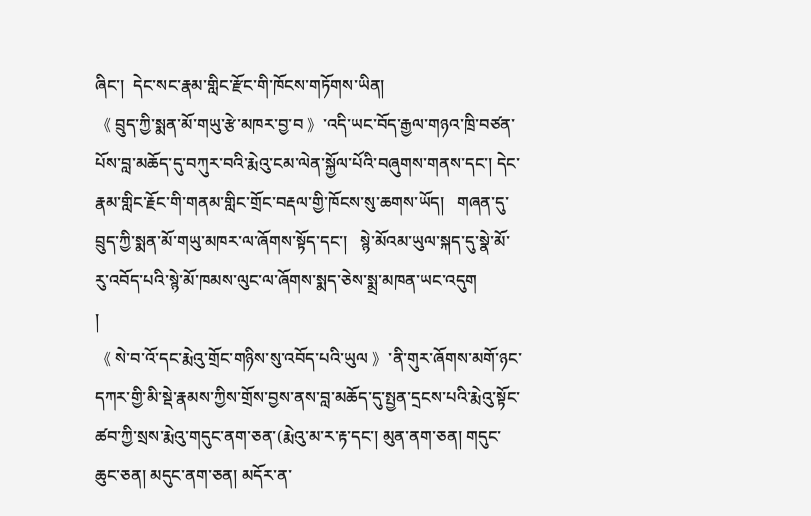ཞིང་།  དེང་སང་རྣམ་གླིང་རྫོང་གི་ཁོངས་གཏོགས་ཡིན།
《 བྲུད་ཀྱི་སྨན་མོ་གཡུ་རྩེ་མཁར་བྱ་བ 》་འདི་ཡང་བོད་རྒྱལ་གཉའ་ཁྲི་བཙན་པོས་བླ་མཆོད་དུ་བཀུར་བའི་རྨེའུ་ངམ་ལེན་སྐྱོལ་པོའི་བཞུགས་གནས་དང་། དེང་རྣམ་གླིང་རྗོང་གི་གནམ་གླིང་གྲོང་བརྡལ་གྱི་ཁོངས་སུ་ཆགས་ཡོད།   གཞན་དུ་བྲུད་ཀྱི་སྨན་མོ་གཡུ་མཁར་ལ་ཞོགས་སྟོད་དང་།   སྙེ་མོའམ་ཡུལ་སྐད་དུ་སྣེ་མོ་རུ་འབོད་པའི་སྙེ་མོ་ཁམས་ལུང་ལ་ཞོགས་སྨད་ཅེས་སྨྲ་མཁན་ཡང་འདུག
།
《 སེ་བ་འོ་དང་རྨེའུ་གྲོང་གཉིས་སུ་འབོད་པའི་ཡུལ 》་ནི་གུར་ཞོགས་མགོ་ཉང་དཀར་གྱི་མི་སྡེ་རྣམས་ཀྱིས་གྲོས་བྱས་ནས་བླ་མཆོད་དུ་སྤྱན་དྲངས་པའི་རྨེའུ་སྟོང་ཚབ་ཀྱི་སྲས་རྨེའུ་གདུང་ནག་ཅན་(རྨེའུ་མ་ར་རྟ་དང་། མུན་ནག་ཅན། གདུང་ཆུང་ཅན། མདུང་ནག་ཅན། མདོར་ན་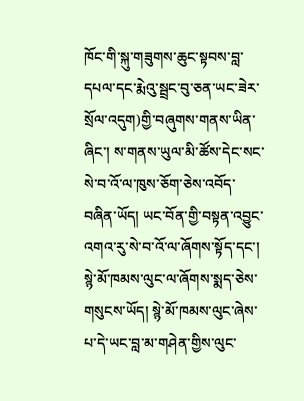ཁོང་གི་སྐུ་གཟུགས་ཆུང་སྟབས་བླ་དཔལ་དང་རྨེའུ་སྦྲང་བུ་ཅན་ཡང་ཟེར་སྲོལ་འདུག)གྱི་བཞུགས་གནས་ཡིན་ཞིང་། ས་གནས་ཡུལ་མི་ཚོས་དེང་སང་སེ་བ་འོ་ལ་ཁུས་ཅོག་ཅེས་འབོད་བཞིན་ཡོད། ཡང་བོན་གྱི་བསྟན་འབྱུང་འགའ་རུ་སེ་བ་འོ་ལ་ཞོགས་སྟོད་དང་།  སྙེ་མོ་ཁམས་ལུང་ལ་ཞོགས་སྨད་ཅེས་གསུངས་ཡོད། སྙེ་མོ་ཁམས་ལུང་ཞེས་པ་དེ་ཡང་བླ་མ་གཤེན་གྱིས་ལུང་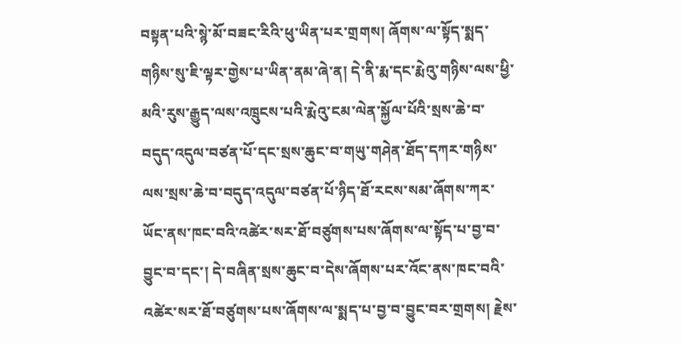བསྟན་པའི་སྙེ་མོ་བཟང་རིའི་ཕུ་ཡིན་པར་གྲགས། ཞོགས་ལ་སྟོད་སྨད་གཉིས་སུ་ཇི་ལྟར་གྱེས་པ་ཡིན་ནམ་ཞེ་ན། དེ་ནི་རྨ་དང་རྨེའུ་གཉིས་ལས་ཕྱི་མའི་རུས་རྒྱུད་ལས་འཁྲུངས་པའི་རྨེའུ་ངམ་ལེན་སྐྱོལ་པོའི་སྲས་ཆེ་བ་བདུད་འདུལ་བཙན་པོ་དང་སྲས་ཆུང་བ་གཡུ་གཤེན་ཐོད་དཀར་གཉིས་ལས་སྲས་ཆེ་བ་བདུད་འདུལ་བཙན་པོ་ཉིད་ཐོ་རངས་སམ་ཞོགས་ཀར་ཡོང་ནས་ཁང་བའི་འཚེར་སར་ཐོ་བཙུགས་པས་ཞོགས་ལ་སྟོད་པ་བྱ་བ་བྱུང་བ་དང་། དེ་བཞིན་སྲས་ཆུང་བ་དེས་ཞོགས་པར་འོང་ནས་ཁང་བའི་འཚེར་སར་ཐོ་བཙུགས་པས་ཞོགས་ལ་སྨད་པ་བྱ་བ་བྱུང་བར་གྲགས། རྗེས་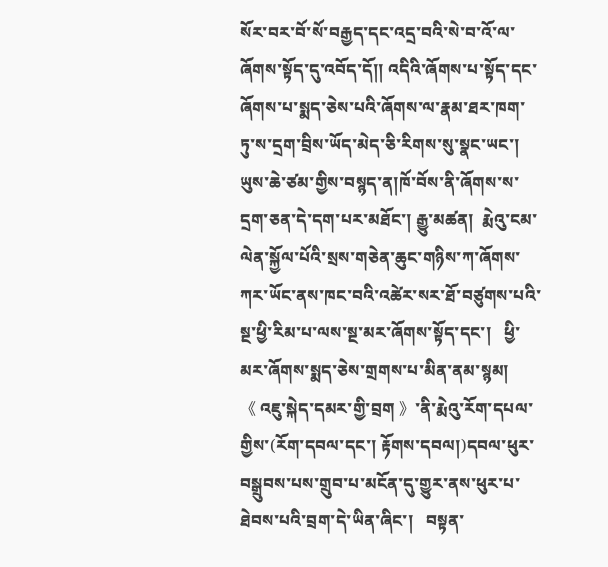སོར་བར་བོ་སོ་བརྒྱད་དང་འདྲ་བའི་སེ་བ་འོ་ལ་ཞོགས་སྟོད་དུ་འབོད་དོ།། འདིའི་ཞོགས་པ་སྟོད་དང་ཞོགས་པ་སྨད་ཅེས་པའི་ཞོགས་ལ་རྣམ་ཐར་ཁག་ཏུ་ས་དྲག་བྲིས་ཡོད་མེད་ཅི་རིགས་སུ་སྣང་ཡང་།  ཡུས་ཆེ་ཙམ་གྱིས་བསྙད་ན།ཁོ་བོས་ནི་ཞོགས་ས་དྲག་ཅན་དེ་དག་པར་མཐོང་། རྒྱུ་མཚན།  རྨེའུ་ངམ་ལེན་སྐྱོལ་པོའི་སྲས་གཅེན་ཆུང་གཉིས་ཀ་ཞོགས་ཀར་ཡོང་ནས་ཁང་བའི་འཚེར་སར་ཐོ་བཙུགས་པའི་སྔ་ཕྱི་རིམ་པ་ལས་སྔ་མར་ཞོགས་སྟོད་དང་།   ཕྱི་མར་ཞོགས་སྨད་ཅེས་གྲགས་པ་མིན་ནམ་སྙམ།
《 འཇུ་སྐེད་དམར་གྱི་བྲག 》་ནི་རྨེའུ་རོག་དཔལ་གྱིས་(རོག་དབལ་དང་། རྟོགས་དབལ།)དབལ་ཕུར་བསྒྲུབས་པས་གྲུབ་པ་མངོན་དུ་གྱུར་ནས་ཕུར་པ་ཐེབས་པའི་བྲག་དེ་ཡིན་ཞིང་།   བསྟན་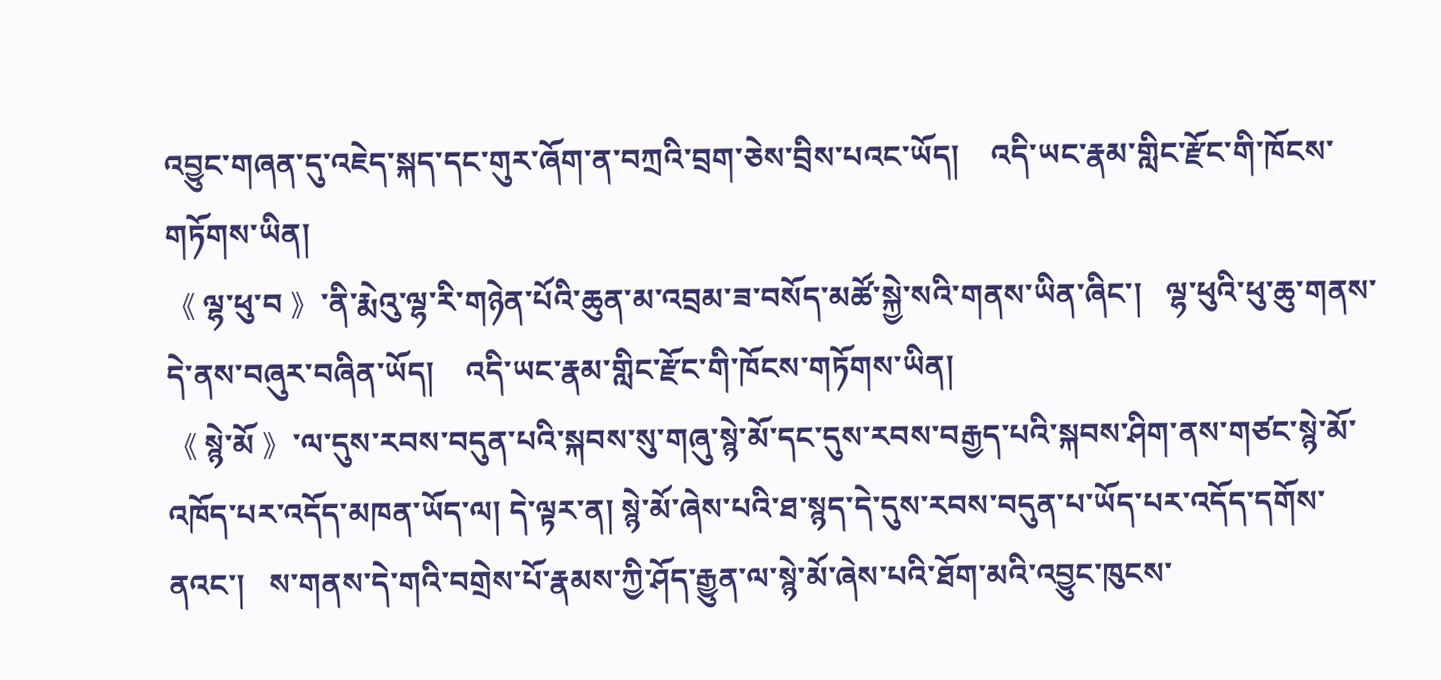འབྱུང་གཞན་དུ་འཇེད་སྐད་དང་གུར་ཞོག་ན་བཀྲའི་བྲག་ཅེས་བྲིས་པའང་ཡོད།    འདི་ཡང་རྣམ་གླིང་རྫོང་གི་ཁོངས་གཏོགས་ཡིན།
《 ལྷ་ཕུ་བ 》་ནི་རྨེའུ་ལྷ་རི་གཉེན་པོའི་ཆུན་མ་འབྲམ་ཟ་བསོད་མཚོ་སྐྱེ་སའི་གནས་ཡིན་ཞིང་།   ལྷ་ཕུའི་ཕུ་ཆུ་གནས་དེ་ནས་བཞུར་བཞིན་ཡོད།    འདི་ཡང་རྣམ་གླིང་རྫོང་གི་ཁོངས་གཏོགས་ཡིན།
《 སྙེ་མོ 》་ལ་དུས་རབས་བདུན་པའི་སྐབས་སུ་གཞུ་སྙེ་མོ་དང་དུས་རབས་བརྒྱད་པའི་སྐབས་ཤིག་ནས་གཙང་སྙེ་མོ་འཁོད་པར་འདོད་མཁན་ཡོད་ལ། དེ་ལྟར་ན། སྙེ་མོ་ཞེས་པའི་ཐ་སྙད་དེ་དུས་རབས་བདུན་པ་ཡོད་པར་འདོད་དགོས་ནའང་།   ས་གནས་དེ་གའི་བགྲེས་པོ་རྣམས་ཀྱི་ཤོད་རྒྱུན་ལ་སྙེ་མོ་ཞེས་པའི་ཐོག་མའི་འབྱུང་ཁུངས་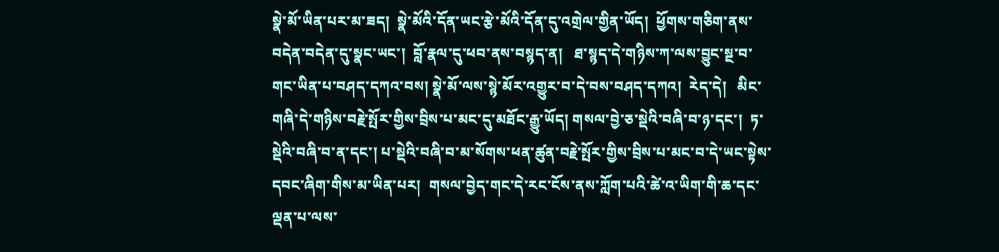སྣེ་མོ་ཡིན་པར་མ་ཟད།  སྣེ་མོའི་དོན་ཡང་རྩེ་མོའི་དོན་དུ་འགྲེལ་གྱིན་ཡོད།  ཕྱོགས་གཅིག་ནས་བདེན་བདེན་དུ་སྣང་ཡང་།  བློ་རྣལ་དུ་ཕབ་ནས་བསྙད་ན།   ཐ་སྙད་དེ་གཉིས་ཀ་ལས་བྱུང་སྔ་བ་གང་ཡིན་པ་བཤད་དཀའ་བས། སྣེ་མོ་ལས་སྙེ་མོར་འགྱུར་བ་དེ་བས་བཤད་དཀའ།  རེད་དེ།   མིང་གཞི་དེ་གཉིས་བརྗེ་སྤོར་གྱིས་བྲིས་པ་མང་དུ་མཐོང་རྒྱུ་ཡོད། གསལ་བྱེ་ཅ་སྡེའི་བཞི་བ་ཉ་དང་།  ཏ་སྡེའི་བཞི་བ་ན་དང་། པ་སྡེའི་བཞི་བ་མ་སོགས་ཕན་ཚུན་བརྗེ་སྤོར་གྱིས་བྲིས་པ་མང་བ་དེ་ཡང་སྟེས་དབང་ཞིག་གིས་མ་ཡིན་པར།  གསལ་བྱེད་གང་དེ་རང་ངོས་ནས་ཀློག་པའི་ཚེ་འ་ཡིག་གི་ཆ་དང་ལྡན་པ་ལས་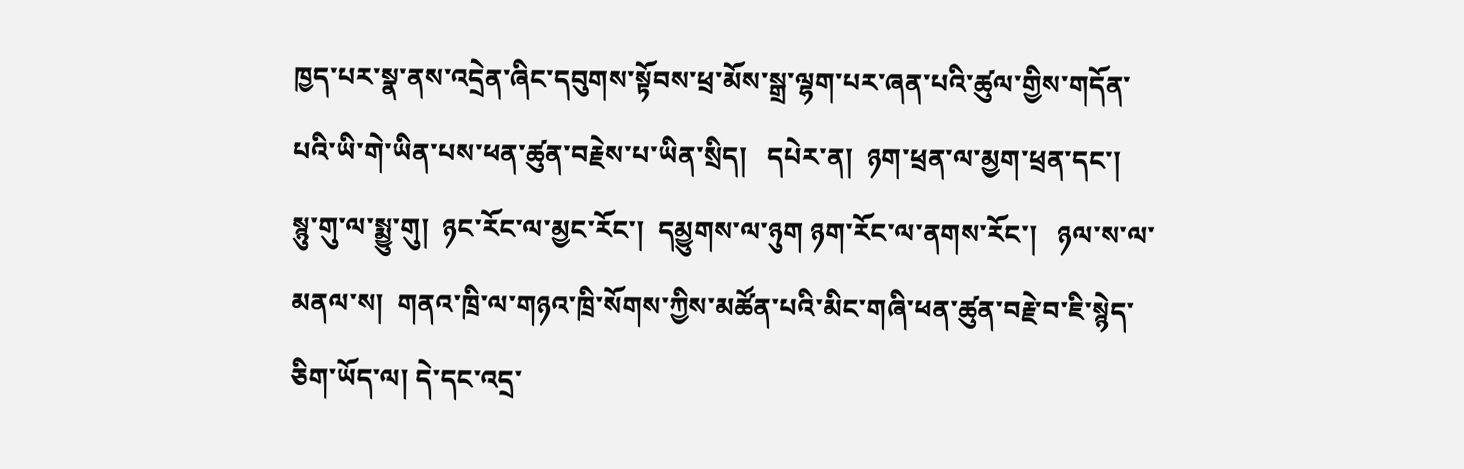ཁྱད་པར་སྣ་ནས་འདྲེན་ཞིང་དབུགས་སྟོབས་ཕྲ་མོས་སྒྲ་ལྷག་པར་ཞན་པའི་ཚུལ་གྱིས་གདོན་པའི་ཡི་གེ་ཡིན་པས་ཕན་ཚུན་བརྗེས་པ་ཡིན་སྲིད།   དཔེར་ན།  ཉག་ཕྲན་ལ་མྱག་ཕྲན་དང་།   སྙུ་གུ་ལ་སྨྱུ་གུ།  ཉང་རོང་ལ་མྱང་རོང་།  དམྱུགས་ལ་ཉུག ཉག་རོང་ལ་ནགས་རོང་།   ཉལ་ས་ལ་མནལ་ས།  གནའ་ཁྲི་ལ་གཉའ་ཁྲི་སོགས་ཀྱིས་མཚོན་པའི་མིང་གཞི་ཕན་ཚུན་བརྗེ་བ་ཇི་སྙེད་ཅིག་ཡོད་ལ། དེ་དང་འདྲ་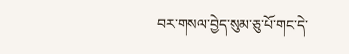བར་གསལ་བྱེད་སུམ་ཅུ་པོ་གང་དེ་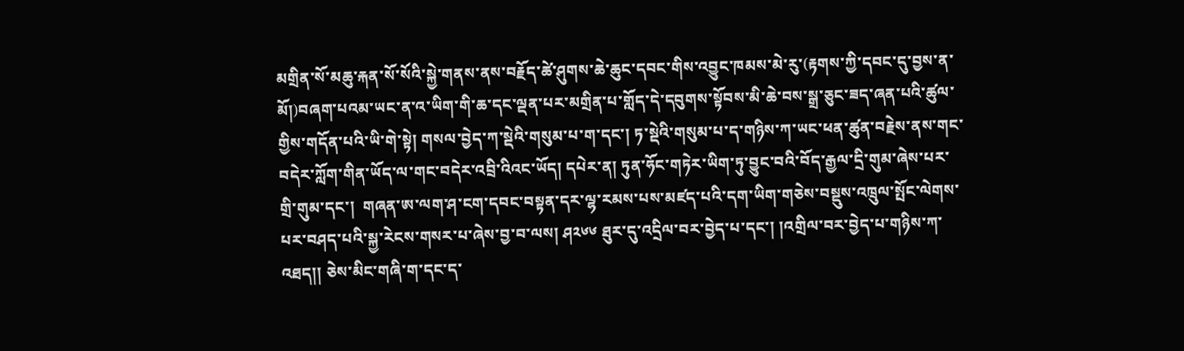མགྲིན་སོ་མཆུ་རྐན་སོ་སོའི་སྐྱེ་གནས་ནས་བརྗོད་ཚེ་ཤུགས་ཆེ་ཆུང་དབང་གིས་འབྱུང་ཁམས་མེ་རུ་(རྟགས་ཀྱི་དབང་དུ་བྱས་ན་མོ།)བཞག་པའམ་ཡང་ན་འ་ཡིག་གི་ཆ་དང་ལྡན་པར་མགྲིན་པ་གློད་དེ་དབུགས་སྟོབས་མི་ཆེ་བས་སྒྲ་ཅུང་ཟད་ཞན་པའི་ཚུལ་གྱིས་གདོན་པའི་ཡི་གེ་སྟེ། གསལ་བྱེད་ཀ་སྡེའི་གསུམ་པ་ག་དང་། ཏ་སྡེའི་གསུམ་པ་ད་གཉིས་ཀ་ཡང་ཕན་ཚུན་བརྗེས་ནས་གང་བདེར་ཀློག་གིན་ཡོད་ལ་གང་བདེར་འབྲི་འིའང་ཡོད། དཔེར་ན། ཏུན་ཧོང་གཏེར་ཡིག་ཏུ་བྱུང་བའི་བོད་རྒྱལ་དྲི་གུམ་ཞེས་པར་གྲི་གུམ་དང་།  གཞན་ཨ་ལག་ཤ་ངག་དབང་བསྟན་དར་ལྷ་རམས་པས་མཛད་པའི་དག་ཡིག་གཅེས་བསྡུས་འཁྲུལ་སྤོང་ལེགས་པར་བཤད་པའི་སྐྱ་རེངས་གསར་པ་ཞེས་བྱ་བ་ལས། ཤ༢༦༦ ཐུར་དུ་འདྲིལ་བར་བྱེད་པ་དང་། །འགྲིལ་བར་བྱེད་པ་གཉིས་ཀ་འཐད།། ཅེས་མིང་གཞི་ག་དང་ད་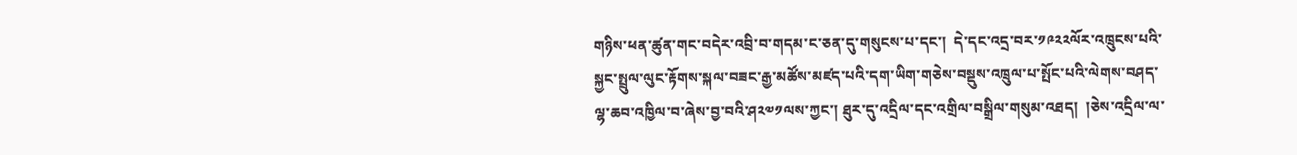གཉིས་ཕན་ཚུན་གང་བདེར་འབྲི་བ་གདམ་ང་ཅན་དུ་གསུངས་པ་དང་།  དེ་དང་འདྲ་བར་༡༩༢༢ལོར་འཁྲུངས་པའི་སྐྱང་སྤྲུལ་ལུང་རྟོགས་སྐལ་བཟང་རྒྱ་མཚོས་མཛད་པའི་དག་ཡིག་གཅེས་བསྡུས་འཁྲུལ་པ་སྤོང་པའི་ལེགས་བཤད་ལྷ་ཆབ་འཁྱིལ་བ་ཞེས་བྱ་བའི་ཤ༢༧༡ལས་ཀྱང་། ཐུར་དུ་འདྲིལ་དང་འགྲིལ་བསྒྲིལ་གསུམ་འཐད།  །ཅེས་འདྲིལ་ལ་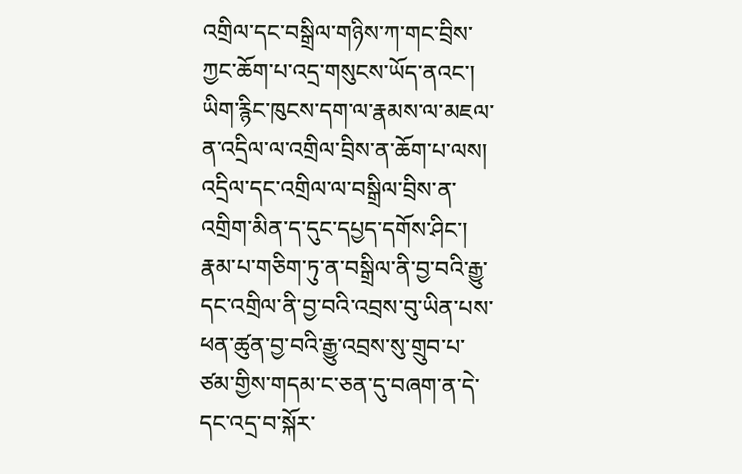འགྲིལ་དང་བསྒྲིལ་གཉིས་ཀ་གང་བྲིས་ཀྱང་ཆོག་པ་འདྲ་གསུངས་ཡོད་ནའང་། ཡིག་རྙིང་ཁུངས་དག་ལ་རྣམས་ལ་མཇལ་ན་འདྲིལ་ལ་འགྲིལ་བྲིས་ན་ཆོག་པ་ལས།  འདྲིལ་དང་འགྲིལ་ལ་བསྒྲིལ་བྲིས་ན་འགྲིག་མིན་ད་དུང་དཔྱད་དགོས་ཤིང་། རྣམ་པ་གཅིག་ཏུ་ན་བསྒྲིལ་ནི་བྱ་བའི་རྒྱུ་དང་འགྲིལ་ནི་བྱ་བའི་འབྲས་བུ་ཡིན་པས་ཕན་ཚུན་བྱ་བའི་རྒྱུ་འབྲས་སུ་གྲུབ་པ་ཙམ་གྱིས་གདམ་ང་ཅན་དུ་བཞག་ན་དེ་དང་འདྲ་བ་སྐོར་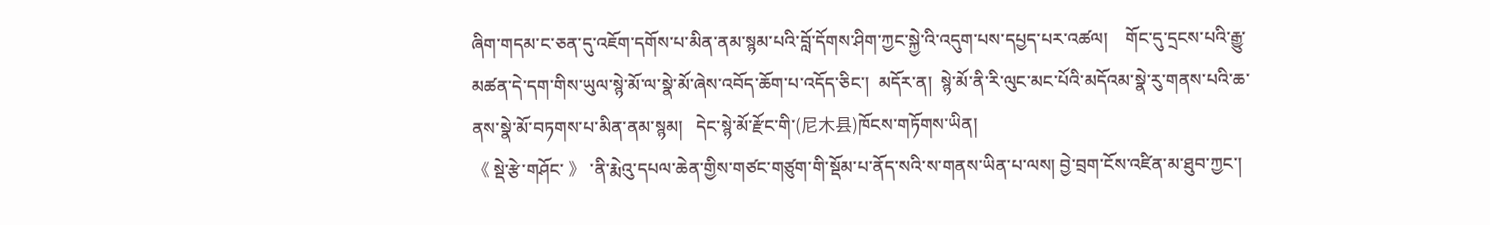ཞིག་གདམ་ང་ཅན་དུ་འཇོག་དགོས་པ་མིན་ནམ་སྙམ་པའི་བློ་དོགས་ཤིག་ཀྱང་སྐྱེ་འི་འདུག་པས་དཔྱད་པར་འཚལ།    གོང་དུ་དྲངས་པའི་རྒྱུ་མཚན་དེ་དག་གིས་ཡུལ་སྙེ་མོ་ལ་སྣེ་མོ་ཞེས་འབོད་ཆོག་པ་འདོད་ཅིང་།  མདོར་ན།  སྙེ་མོ་ནི་རི་ལུང་མང་པོའི་མདོའམ་སྣེ་རུ་གནས་པའི་ཆ་ནས་སྣེ་མོ་བཏགས་པ་མིན་ནམ་སྙམ།   དེང་སྙེ་མོ་རྫོང་གི་(尼木县)ཁོངས་གཏོགས་ཡིན།
《 སྡེ་རྩེ་གཤོང་ 》 ་ནི་རྨེའུ་དཔལ་ཆེན་གྱིས་གཙང་གཙུག་གི་སྡོམ་པ་ནོད་སའི་ས་གནས་ཡིན་པ་ལས། བྱེ་བྲག་ངོས་འཛིན་མ་ཐུབ་ཀྱང་།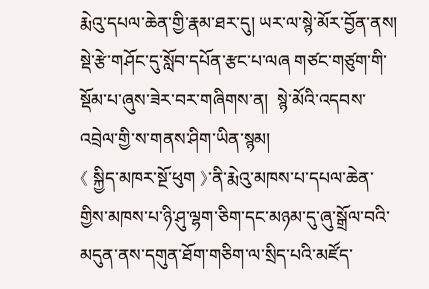རྨེའུ་དཔལ་ཆེན་གྱི་རྣམ་ཐར་དུ། ཡར་ལ་སྙེ་མོར་བྱོན་ནས། སྡེ་རྩེ་གཤོང་དུ་སློབ་དཔོན་རྩང་པ་ལཞ གཙང་གཙུག་གི་སྡོམ་པ་ཞུས་ཟེར་བར་གཞིགས་ན།  སྙེ་མོའི་འདབས་འབྲེལ་གྱི་ས་གནས་ཤིག་ཡིན་སྙམ།
《 སྐྱིད་མཁར་སྔོ་ཕུག 》་ནི་རྨེའུ་མཁས་པ་དཔལ་ཆེན་གྱིས་མཁས་པ་ཉི་ཤུ་ལྷག་ཅིག་དང་མཉམ་དུ་ཞུ་སྒྲོལ་བའི་མདུན་ནས་དགུན་ཐོག་གཅིག་ལ་སྲིད་པའི་མཛོད་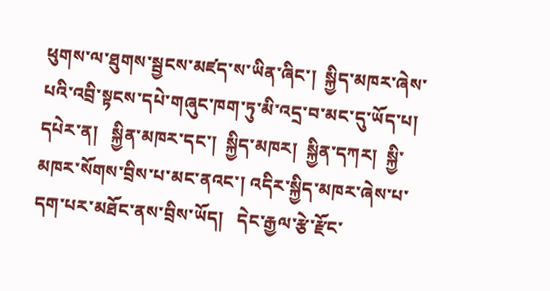ཕུགས་ལ་ཐུགས་སྦྱངས་མཛད་ས་ཡིན་ཞིང་།  སྐྱིད་མཁར་ཞེས་པའི་འབྲི་སྟངས་དཔེ་གཞུང་ཁག་ཏུ་མི་འདྲ་བ་མང་དུ་ཡོད་པ།     དཔེར་ན།   སྐྱིན་མཁར་དང་།  སྐྱིད་མཁར།  སྐྱིན་དཀར།  སྐྱི་མཁར་སོགས་བྲིས་པ་མང་ནའང་། འདིར་སྐྱིད་མཁར་ཞེས་པ་དག་པར་མཐོང་ནས་བྲིས་ཡོད།   དེང་རྒྱལ་རྩེ་རྫོང་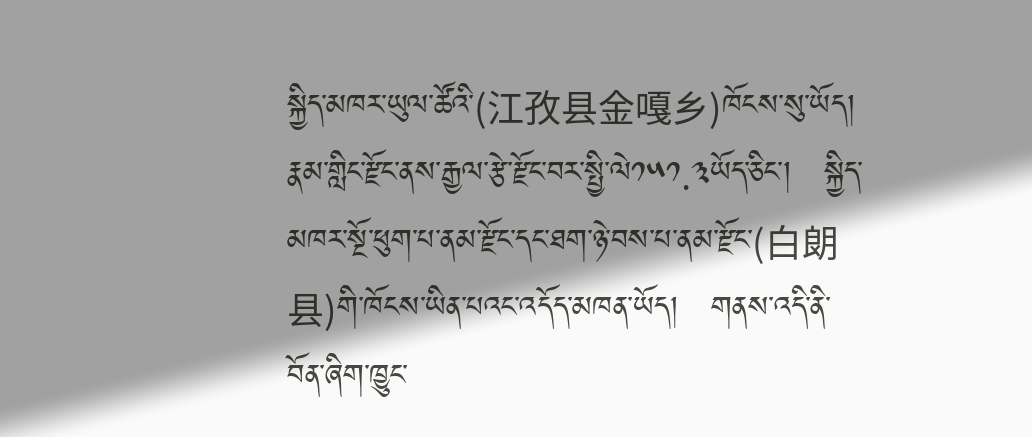སྐྱིད་མཁར་ཡུལ་ཚོའི་(江孜县金嘎乡)ཁོངས་སུ་ཡོད།  རྣམ་གླིང་རྫོང་ནས་རྒྱལ་རྩེ་རྫོང་བར་སྤྱི་ལེ༡༥༡.༣ཡོད་ཅིང་།   སྐྱིད་མཁར་སྔོ་ཕུག་པ་ནམ་རྫོང་དང་ཐག་ཉེ་བས་པ་ནམ་རྫོང་(白朗县)གི་ཁོངས་ཡིན་པའང་འདོད་མཁན་ཡོད།   གནས་འདི་ནི་བོན་ཞིག་ཁྱུང་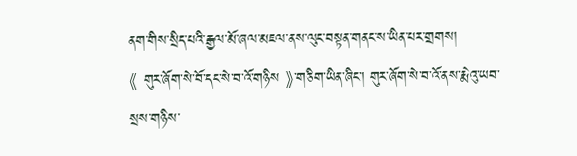ནག་གིས་སྲིད་པའི་རྒྱལ་མོ་ཞལ་མཇལ་ནས་ལུང་བསྟན་གནང་ས་ཡིན་པར་གྲགས།
《 གུར་ཞོག་སེ་བོ་དང་སེ་བ་འོ་གཉིས 》་གཅིག་ཡིན་ཞིང་། གུར་ཞོག་སེ་བ་འོ་ནས་རྨེའུ་ཡབ་སྲས་གཉིས་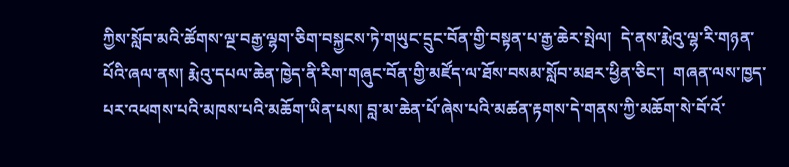ཀྱིས་སློབ་མའི་ཚོགས་ལྔ་བརྒྱ་ལྷག་ཅིག་བསྐྱངས་ཏེ་གཡུང་དྲུང་བོན་གྱི་བསྟན་པ་རྒྱ་ཆེར་སྤེལ།  དེ་ནས་རྨེའུ་ལྷ་རི་གཉན་པོའི་ཞལ་ནས། རྨེའུ་དཔལ་ཆེན་ཁྱེད་ནི་རིག་གཞུང་བོན་གྱི་མཛོད་ལ་ཐོས་བསམ་སློབ་མཐར་ཕྱིན་ཅིང་།  གཞན་ལས་ཁྱད་པར་འཕགས་པའི་མཁས་པའི་མཆོག་ཡིན་པས། བླ་མ་ཆེན་པོ་ཞེས་པའི་མཚན་རྟགས་དེ་གནས་ཀྱི་མཆོག་སེ་བོ་འོ་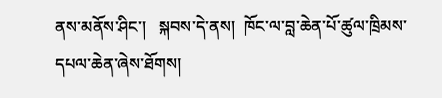ནས་མནོས་ཤིང་།   སྐབས་དེ་ནས།  ཁོང་ལ་བླ་ཆེན་པོ་ཚུལ་ཁྲིམས་དཔལ་ཆེན་ཞེས་ཐོགས།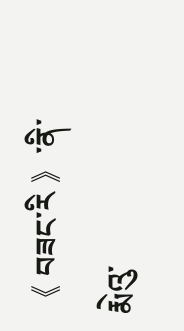《 བཟང་རི 》་ནི་རྨེའུ་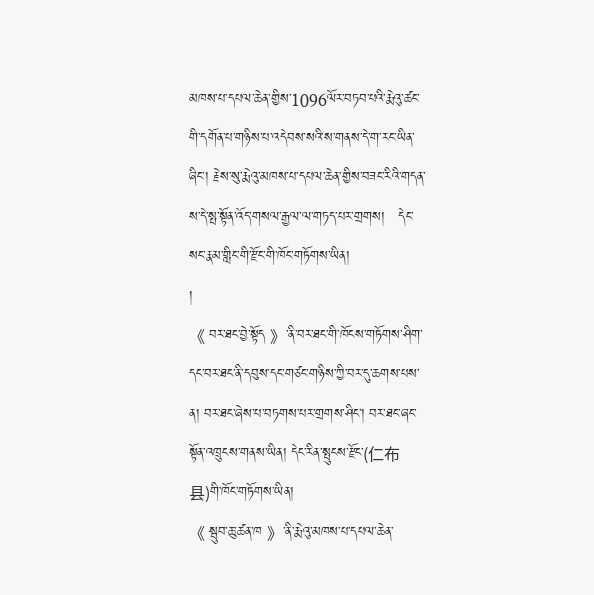མཁས་པ་དཔལ་ཆེན་གྱིས་1096ལོར་བཏབ་པའི་རྨེའུ་ཚང་གི་དགོན་པ་གཉིས་པ་འདེབས་སའི་ས་གནས་དེ་ག་རང་ཡིན་ཞིང་། རྗེས་སུ་རྨེའུ་མཁས་པ་དཔལ་ཆེན་གྱིས་བཟང་རིའི་གདན་ས་དེ་སྤ་སྟོན་འོད་གསལ་རྒྱལ་ལ་གཏད་པར་གྲགས།   དེང་སང་རྣམ་གླིང་གི་རྫོང་གི་ཁོང་གཏོགས་ཡིན།
།
《 བར་ཐང་བྱེ་སྟོད 》་ནི་བར་ཐང་གི་ཁོངས་གཏོགས་ཤིག་དང་བར་ཐང་ནི་དབུས་དང་གཙང་གཉིས་ཀྱི་བར་དུ་ཆགས་པས་ན། བར་ཐང་ཞེས་པ་བཏགས་པར་གྲགས་ཤིང་། བར་ཐང་ཞང་སྟོན་འཁྲུངས་གནས་ཡིན། དེང་རིན་སྤུངས་རྫོང་(仁布县)གི་ཁོང་གཏོགས་ཡིན།
《 སྦུབ་ཆུ་ཚན་ཁ 》་ནི་རྨེའུ་མཁས་པ་དཔལ་ཆེན་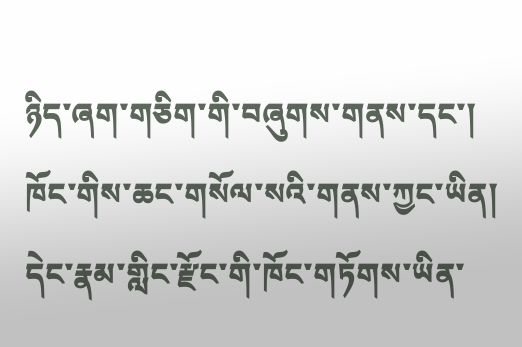ཉིད་ཞག་གཅིག་གི་བཞུགས་གནས་དང་། ཁོང་གིས་ཆང་གསོལ་སའི་གནས་ཀྱང་ཡིན། དེང་རྣམ་གླིང་རྫོང་གི་ཁོང་གཏོགས་ཡིན་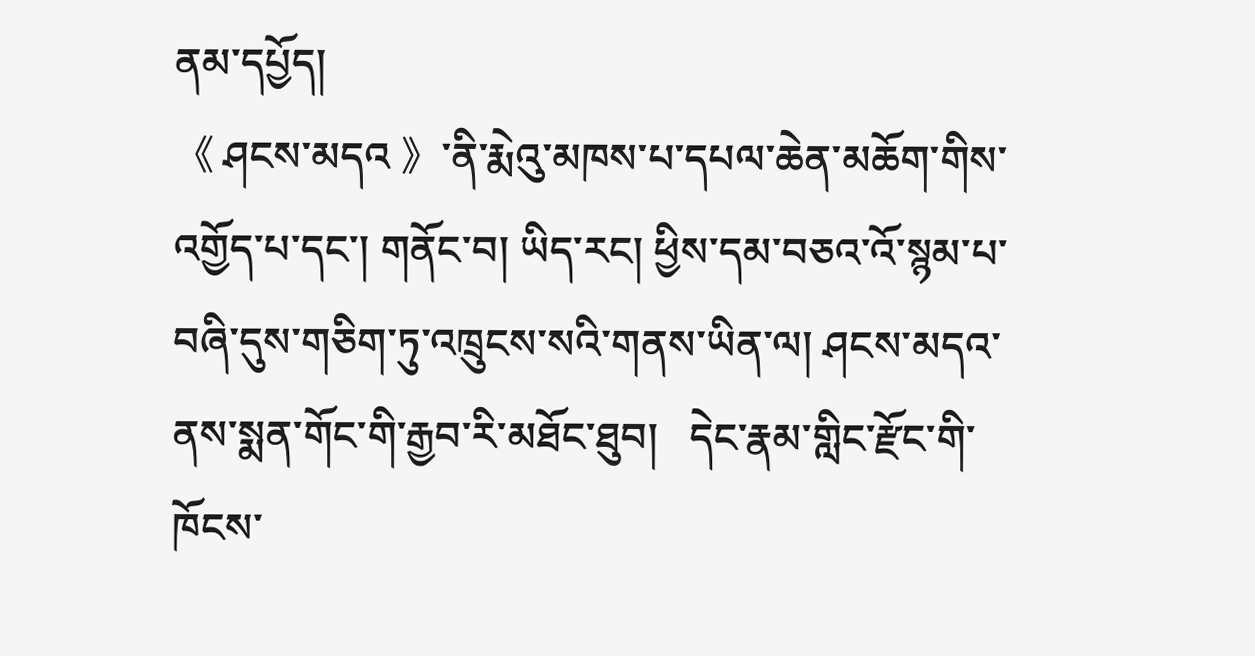ནམ་དཔྱོད།
《 ཤངས་མདའ 》་ནི་རྨེའུ་མཁས་པ་དཔལ་ཆེན་མཆོག་གིས་འགྱོད་པ་དང་། གནོང་བ། ཡིད་རང། ཕྱིས་དམ་བཅའ་འོ་སྙམ་པ་བཞི་དུས་གཅིག་ཏུ་འཁྲུངས་སའི་གནས་ཡིན་ལ། ཤངས་མདའ་ནས་སྨན་གོང་གི་རྒྱབ་རི་མཐོང་ཐུབ།   དེང་རྣམ་གླིང་རྫོང་གི་ཁོངས་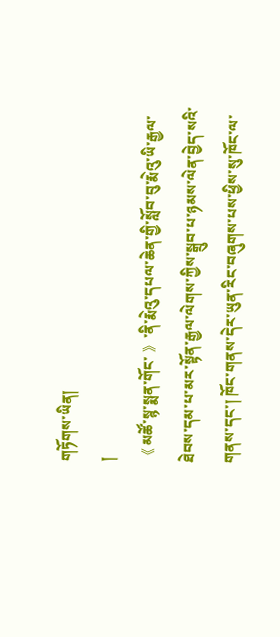གཏོགས་ཡིན།
།
《 མཚོ་སྙ་སྨན་གོང་ 》་ནི་རྨེའུ་དཔལ་ཆེན་གྱི་སློབ་བུ་རྨེའུ་ཡི་རྒྱལ་ཐེབས་དམ་པ་མར་སྟོན་རྒྱལ་ལེགས་ཀྱིས་སྒྲུབ་པ་ཉམས་ལེན་བྱེད་སའི་གནས་དང་། ཁོང་གནས་དེར་ཡུན་རིང་བཞུགས་པས་ཕྱིས་སུ་ཁོང་ལ་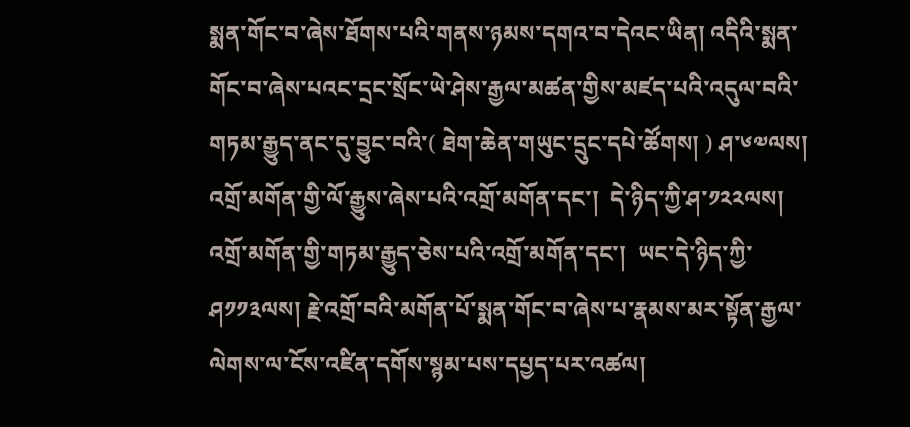སྨན་གོང་བ་ཞེས་ཐོགས་པའི་གནས་ཉམས་དགའ་བ་དེའང་ཡིན། འདིའི་སྨན་གོང་བ་ཞེས་པའང་དྲང་སྲོང་ཡེ་ཤེས་རྒྱལ་མཚན་གྱིས་མཛད་པའི་འདུལ་བའི་གཏམ་རྒྱུད་ནང་དུ་བྱུང་བའི་( ཐེག་ཆེན་གཡུང་དྲུང་དཔེ་ཚོགས། ) ཤ་༦༧ལས། འགྲོ་མགོན་གྱི་ལོ་རྒྱུས་ཞེས་པའི་འགྲོ་མགོན་དང་།  དེ་ཉིད་ཀྱི་ཤ་༡༢༢ལས། འགྲོ་མགོན་གྱི་གཏམ་རྒྱུད་ཅེས་པའི་འགྲོ་མགོན་དང་།  ཡང་དེ་ཉིད་ཀྱི་ཤ༡༡༣ལས། རྗེ་འགྲོ་བའི་མགོན་པོ་སྨན་གོང་བ་ཞེས་པ་རྣམས་མར་སྟོན་རྒྱལ་ལེགས་ལ་ངོས་འཛིན་དགོས་སྙམ་པས་དཔྱད་པར་འཚལ།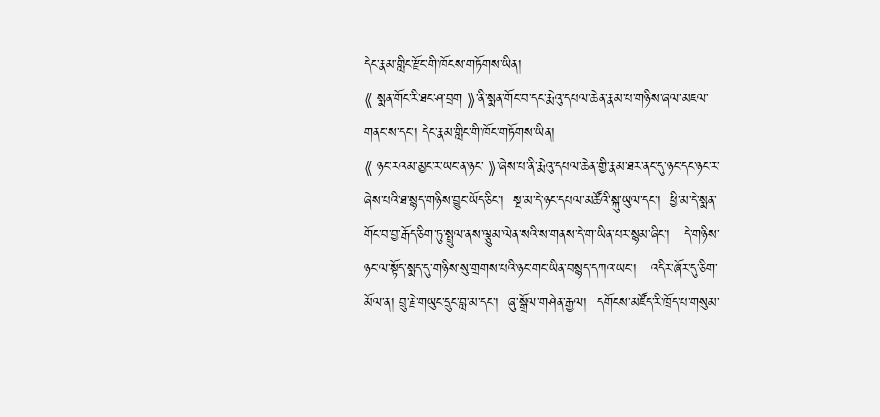དེང་རྣམ་གླིང་རྫོང་གི་ཁོངས་གཏོགས་ཡིན།
《 སྨན་གོང་རི་ཐང་ཤ་བྲག 》་ནི་སྨན་གོང་བ་དང་རྨེའུ་དཔལ་ཆེན་རྣམ་པ་གཉིས་ཞལ་མཇལ་གནང་ས་དང་། དེང་རྣམ་གླིང་གི་ཁོང་གཏོགས་ཡིན།
《 ཉང་རའམ་མྱང་ར་ཡང་ན་ཉང་ 》་ཞེས་པ་ནི་རྨེའུ་དཔལ་ཆེན་གྱི་རྣམ་ཐར་ནང་དུ་ཉང་དང་ཉང་ར་ཞེས་པའི་ཐ་སྙད་གཉིས་བྱུང་ཡོད་ཅིང་།  སྔ་མ་དེ་ཉང་དཔལ་མཚོའི་སྐུ་ཡུལ་དང་།  ཕྱི་མ་དེ་སྨན་གོང་བ་བྱ་རྒོད་ཅིག་ཏུ་སྤྲུལ་ནས་ལྕུམ་ལེན་སའི་ས་གནས་དེ་ག་ཡིན་པར་སྙམ་ཞིང་།   དེ་གཉིས་ཉང་ལ་སྟོད་སྨད་དུ་གཉིས་སུ་གྲགས་པའི་ཉང་གང་ཡིན་བསྙད་དཀའ་ཡང་།   འདིར་ཞོར་དུ་ཅིག་མོལ་ན། བྲུ་རྗེ་གཡུང་དྲུང་བླ་མ་དང་།  ཞུ་སྒྲོལ་གཤེན་རྒྱལ།  དགོངས་མཛོད་རི་ཁྲོད་པ་གསུམ་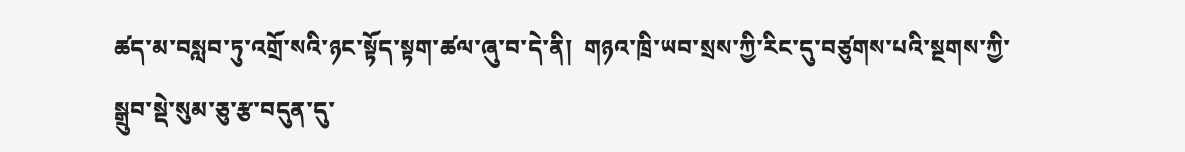ཚད་མ་བསླབ་ཏུ་འགྲོ་སའི་ཉང་སྟོད་སྟག་ཚལ་ཞུ་བ་དེ་ནི།  གཉའ་ཁྲི་ཡབ་སྲས་ཀྱི་རིང་དུ་བཙུགས་པའི་སྔགས་ཀྱི་སྒྲུབ་སྡེ་སུམ་ཅུ་རྩ་བདུན་དུ་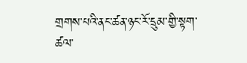གྲགས་པའི་ནང་ཚན་ཉང་རོ་དྲུམ་གྱི་སྟག་ཚལ་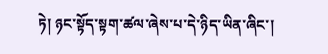ཏེ། ཉང་སྟོད་སྟག་ཚལ་ཞེས་པ་དེ་ཉིད་ཡིན་ཞིང་།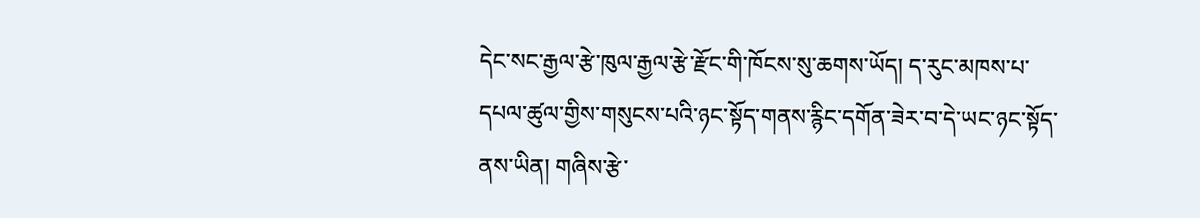དེང་སང་རྒྱལ་རྩེ་ཁུལ་རྒྱལ་རྩེ་རྫོང་གི་ཁོངས་སུ་ཆགས་ཡོད། ད་རུང་མཁས་པ་དཔལ་ཚུལ་གྱིས་གསུངས་པའི་ཉང་སྟོད་གནས་རྙིང་དགོན་ཟེར་བ་དེ་ཡང་ཉང་སྟོད་ནས་ཡིན། གཞིས་རྩེ་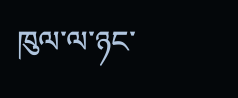ཁུལ་ལ་ཉང་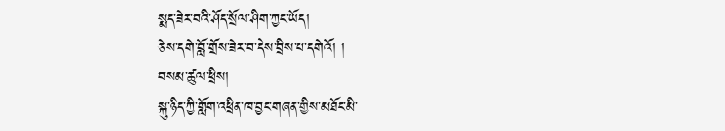སྨད་ཟེར་བའི་ཤོད་སྲོལ་ཤིག་ཀྱང་ཡོད།
ཅེས་དགེ་བློ་གྲོས་ཟེར་བ་དེས་བྲིས་པ་དགེའོ། །
བསམ་ཚུལ་ཕྲིས།
སྐུ་ཉིད་ཀྱི་གློག་འཕྲིན་ཁ་བྱང་གཞན་གྱིས་མཐོང་མི་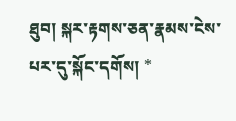ཐུབ། སྐར་རྟགས་ཅན་རྣམས་ངེས་པར་དུ་སྐོང་དགོས། *